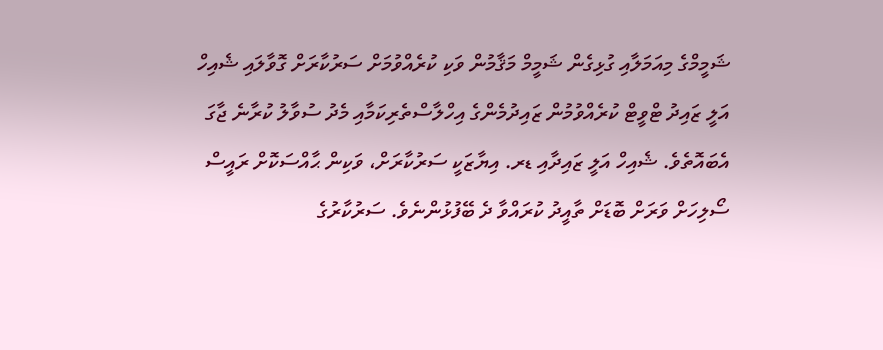ޝަމީމްގެ މިއަމަލާއި ގުޅިގެން ޝަމީމް މަޤާމުން ވަކި ކުރެއްވުމަށް ސަރުކާރަށް ގޮވާލައި ޝެއިހް އަލީ ޒައިދު ޓްވީޓް ކުރެއްވުމުން ޒައިދުމެންގެ އިހްލާސްތެރިކަމާއި މެދު ސުވާލު ކުރާނެ ޖާގަ އެބައޮތެވެ. ޝެއިހް އަލީ ޒައިދާއި ޑރ. އިޔާޒަކީ ސަރުކާރަށް، ވަކިން ޙާއްސަކޮށް ރައީސް ސޯލިހަށް ވަރަށް ބޮޑަށް ތާއީދު ކުރައްވާ ދެ ބޭފުޅުންނެވެ. ސަރުކާރުގެ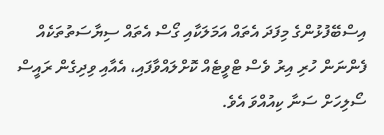އިސްބޭފުޅުންގެ މިފަދަ އެތައް އަމަލަކާއި ގޯސް އެތައް ސިޔާސަތުތަކެއް ފެންނަން ހުރި އިރު ވެސް ޓްވީޓެއް ކޮށްލައްވާފައި، އެއާއި ވިދިގެން ރައީސް ސޯލިހަށް ސަނާ ކިއުއްވަ އެވެ.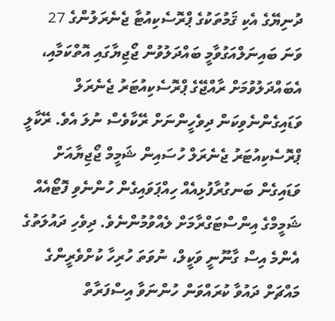ދުނިޔޭގެ އެކި ޤަމުތަކުގެ ޕްރޮސެކިއުޓާ ޖެނެރަލުންގެ 27 ވަނަ ބައިނަލްއަގުވާމީ ބައްދަލުވުން ޖޯޖިޔާގައި އޮތްކަމާއި، އެބައްދަލުވުމަށް ރާއްޖޭގެ ޕްރޮސެކިއުޓަރު ޖެނެރަލް ވަޑައިގެންނެވިކަން ދިވެހީންނަށް ރޭކާވެސް ނުލަ އެވެ. ރޭކާލީ ޕްރޮސެކިއުޓަރު ޖެނެރަލް ހުސައިން ޝަމީމް ޖޯޖިޔާއަށް ވަޑައިގެން ބަނގުރާފުޅިއެއް ހިއްޕަވައިގެން ހުންނެވި ފޮޓޯއެއް ޝަމީމްގެ އިންސްޓަގްރާމަށް ލެއްވުމުންނެވެ. ދިވެހި ދައުލަތުގެ އެންމެ އިސް ގާނޫނީ ވަކީލް، ނުވަތަ ހުރިހާ ކުށްވެރީންގެ މައްޗަށް ދައުވާ ކުރައްވަން ހުންނަވާ އިސްފަރާތް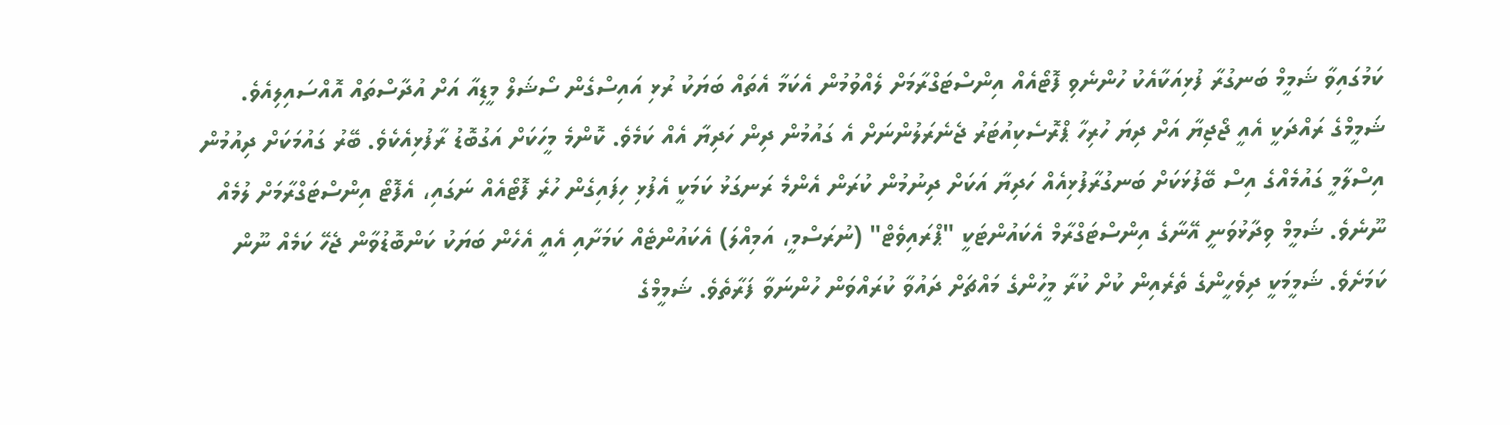ކަމުގައިވާ ޝަމީމް ބަނގުރާ ފުޅިއަކާއެކު ހުންނެވި ފޮޓޯއެއް އިންސްޓަގްރާމަށް ލެއްވުމުން އެކަމާ އެތައް ބަޔަކު ރުޅި އައިސްގެން ސޯޝަލް މީޑިއާ އަށް އުދާސްތައް އޮއްސައިލިއެވެ.
ޝަމީމްގެ ރައްދަކީ އެއީ ޖޯޖިޔާ އަށް ދިޔަ ހުރިހާ ޕްރޮސެކިއުޓަރު ޖެނެރަލުންނަށް އެ ގައުމުން ދިން ހަދިޔާ އެއް ކަމެވެ. ކޮންމެ މީހަކަށް އަގުބޮޑު ރާފުޅިއެކެވެ. ބޭރު ގައުމަކަށް ދިއުމުން އިސްލާމީ ގައުމެއްގެ އިސް ބޭފުޅަކަށް ބަނގުރާފުޅިއެއް ހަދިޔާ އަކަށް ދިނުމުން ކުރަން އެންމެ ރަނގަޅު ކަމަކީ އެފުޅި ހިފައިގެން ހުރެ ފޮޓޯއެއް ނަގައި، އެފޮޓޯ އިންސްޓަގްރާމަށް ލުމެއް ނޫނެވެ. ޝަމީމް ވިދާޅުވަނީ އޭނާގެ އިންސްޓަގްރާމް އެކައުންޓަކީ "ޕްރައިވެޓް" (ނުރަސްމީ، އަމިއްލަ) އެކައުންޓެއް ކަމަށާއި އެއީ އެހެން ބަޔަކު ކަންބޮޑުވާން ޖެހޭ ކަމެއް ނޫން ކަމަށެވެ. ޝަމީމަކީ ދިވެހީންގެ ތެރެއިން ކުށް ކުރާ މީހުންގެ މައްޗަށް ދައުވާ ކުރައްވަން ހުންނަވާ ފަރާތެވެ. ޝަމީމްގެ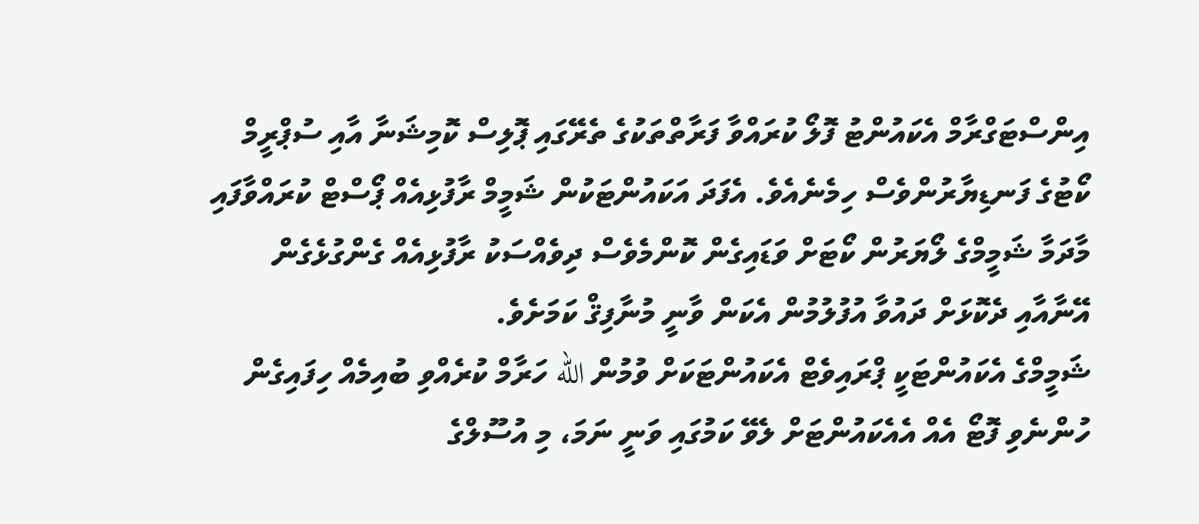އިންސްޓަގްރާމް އެކައުންޓު ފޮލޯ ކުރައްވާ ފަރާތްތަކުގެ ތެރޭގައި ޕޮލިސް ކޮމިޝަނާ އާއި ސުޕްރީމް ކޯޓުގެ ފަނޑިޔާރުންވެސް ހިމެނެއެވެ. އެފަދަ އަކައުންޓަކުން ޝަމީމް ރާފުޅިއެއް ޕޯސްޓް ކުރައްވާފައި މާދަމާ ޝަމީމްގެ ލޯޔަރުން ކޯޓަށް ވަޑައިގެން ކޮންމެވެސް ދިވެއްސަކު ރާފުޅިއެއް ގެންގުޅެގެން އޭނާއާއި ދެކޮޅަށް ދައުވާ އުފުލުމުން އެކަން ވާނީ މުނާފިޤް ކަމަށެވެ.
ޝަމީމްގެ އެކައުންޓަކީ ޕްރައިވެޓް އެކައުންޓަކަށް ވުމުން الله ހަރާމް ކުރެއްވި ބުއިމެއް ހިފައިގެން ހުންނެވި ފޮޓޯ އެއް އެއެކައުންޓަށް ލެވޭ ކަމުގައި ވަނީ ނަމަ، މި އުސޫލްގެ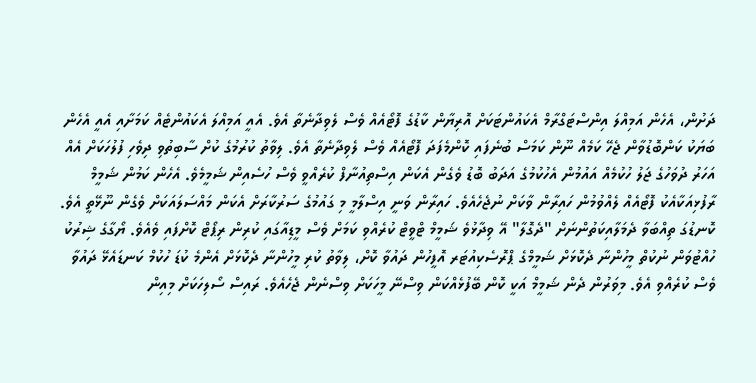ދަށުން، އެހެން އަމިއްލަ އިންސްޓަގްރާމް އެކައުންޓަކަށް އޮރިޔާން ކާޑުގެ ފޮޓޯއެއް ވެސް ލެވިދާނެތާ އެވެ. އެއީ އަމިއްލަ އެކައުންޓެއް ކަމަށާއި އެއީ އެހެން ބަޔަކު ކަންބޮޑުވާން ޖެހޭ ކަމެއް ނޫން ކަމަސް ބުނެފައި ކޮންމެފަދަ ފޮޓޯއެއް ވެސް ލެވިދާނެތާ އެވެ. ލިވާތު ކުރުމުގެ ކުށް ސާބިތުވި ދިވެހި ފުލުހަކަށް އެއް އަހަރު ދުވަހުގެ ޖަލު ހުކުމެއް އައުމުން އެހުކުމުގެ އަދަބު ބޮޑު ވެގެން އެކަން އިސްތިއުނާފް ކުރެއްވީ ވެސް ހުސެއިން ޝަމީމެވެ. އެހެން ކަމުން ޝަމީމް ރާފުޅިއަކާއެކު ފޮޓޯއެއް ލެއްވުމުން ހައިރާން ވާކަށް ނުޖެހެއެވެ. ހައިރާން ވަނީ އިސްލާމީ މި ގައުމުގެ ސަރުކާރަށް އެކަން މައްސަލައަކަށް ވެގެން ނޫޅޭތީ އެވެ. ކޮނޑުގަ ތިއްބަވާ ދެމަލާއިކަތުންނަށް "ދެގޮލާ" އޭ ވިދާޅުވެ ޝަމީމް ޓްވީޓް ކުރެއްވި ކަމަށް ވެސް މީޑިއާގައި ކުރިން ރިޕޯޓް ކޮށްފައި ވެއެވެ. ޔޯގާގެ ޝިރުކު ހުއްޓުވަން ނުކުތް މީހުންނާ ދެކޮޅަށް ޝަމީމްގެ ޕްރޮސެކިއުޓަރ އޮފީހުން ދައުވާ ކޮށް، ލިވާތު ކުރި މީހުންނާ ދެކޮޅަށް އެންމެ ކުޑަ ހުކުމް ކަނޑައެޅޭ ދައުވާ ވެސް ކުރެއްވި އެވެ. މިވަރުން ދެން ޝަމީމް އަކީ ކޮން ބޭފުޅެއްކަން ވިސްނޭ މީހަކަށް ވިސްނެން ޖެހެއެވެ. ރައިސް ސޯލިހަކަށް މިއިން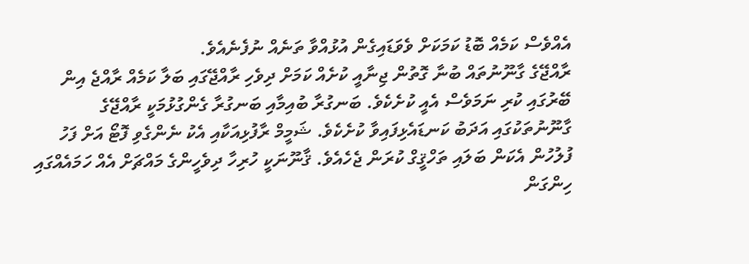އެއްވެސް ކަމެއް ބޮޑު ކަމަކަށް ވެވަޑައިގެން އުޅުއްވާ ތަނެއް ނުފެނެއެވެ.
ރާއްޖޭގެ ގާނޫނުތައް ބުނާ ގޮތުން ޖިނާއީ ކުށެއް ކަމަށް ދިވެހި ރާއްޖޭގައި ބަލާ ކަމެއް ރާއްޖެ އިން ބޭރުގައި ކުރި ނަމަވެސް އެއީ ކުށެކެވެ. ބަނގުރާ ބުއިމާއި ބަނގުރާ ގެންގުޅުމަކީ ރާއްޖޭގެ ގާނޫނުތަކުގައި އަދަބު ކަނޑައެޅިފައިވާ ކުށެކެވެ. ޝަމީމް ރާފުޅިއަކާއި އެކު ނެންގެވި ފޮޓޯ އަށް ފަހު ފުލުހުން އެކަން ބަލައި ތަހްޤީގް ކުރަން ޖެހެއެވެ. ޤާނޫނަކީ ހުރިހާ ދިވެހީންގެ މައްޗަށް އެއް ހަމައެއްގައި ހިންގަން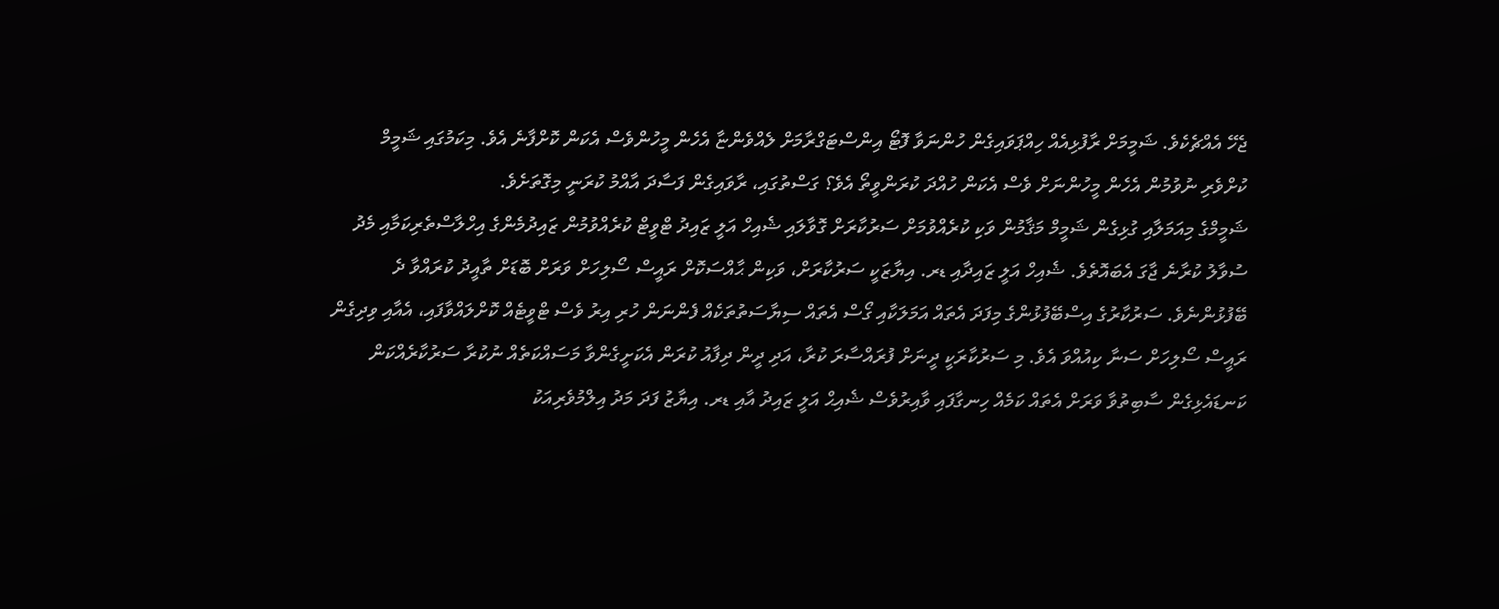ޖެހޭ އެއްޗެކެވެ. ޝަމީމަށް ރާފުޅިއެއް ހިއްޕަވައިގެން ހުންނަވާ ފޮޓޯ އިންސްޓަގްރާމަށް ލެއްވެންޏާ އެހެން މީހުންވެސް އެކަން ކޮށްފާނެ އެވެ. މިކަމުގައި ޝަމީމް ކުށްވެރި ނުވުމުން އެހެން މީހުންނަށް ވެސް އެކަން ހުއްދަ ކުރަންވީތޯ އެވެ؟ ގަސްތުގައި، ރާވައިގެން ފަސާދަ އާއްމު ކުރަނީ މިގޮތަށެވެ.
ޝަމީމްގެ މިއަމަލާއި ގުޅިގެން ޝަމީމް މަޤާމުން ވަކި ކުރެއްވުމަށް ސަރުކާރަށް ގޮވާލައި ޝެއިހް އަލީ ޒައިދު ޓްވީޓް ކުރެއްވުމުން ޒައިދުމެންގެ އިހްލާސްތެރިކަމާއި މެދު ސުވާލު ކުރާނެ ޖާގަ އެބައޮތެވެ. ޝެއިހް އަލީ ޒައިދާއި ޑރ. އިޔާޒަކީ ސަރުކާރަށް، ވަކިން ޙާއްސަކޮށް ރައީސް ސޯލިހަށް ވަރަށް ބޮޑަށް ތާއީދު ކުރައްވާ ދެ ބޭފުޅުންނެވެ. ސަރުކާރުގެ އިސްބޭފުޅުންގެ މިފަދަ އެތައް އަމަލަކާއި ގޯސް އެތައް ސިޔާސަތުތަކެއް ފެންނަން ހުރި އިރު ވެސް ޓްވީޓެއް ކޮށްލައްވާފައި، އެއާއި ވިދިގެން ރައީސް ސޯލިހަށް ސަނާ ކިއުއްވަ އެވެ. މި ސަރުކާރަކީ ދީނަށް ފުރައްސާރަ ކުރާ، އަދި ދީން ދިފާއު ކުރަން އެކަށީގެންވާ މަސައްކަތެއް ނުކުރާ ސަރުކާރެއްކަން ކަނޑައެޅިގެން ސާބިތުވާ ވަރަށް އެތައް ކަމެއް ހިނގާފައި ވާއިރުވެސް ޝެއިޙް އަލީ ޒައިދު އާއި ޑރ. އިޔާޒު ފަދަ މަދު އިލްމުވެރިއަކު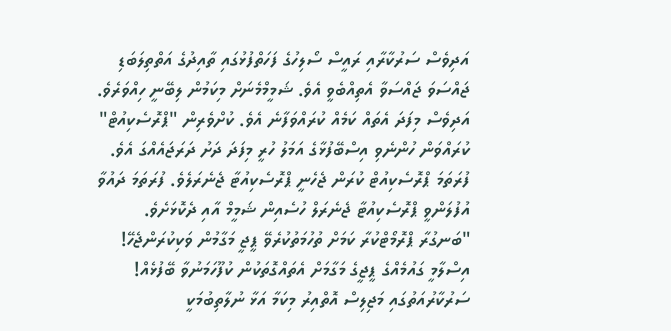އަދިވެސް ސަރުކާރާއި ރައީސް ސޯލިހުގެ ފަހަތްފުޅުގައި ތާއިދުގެ އަތްތިލަބަޑި ޖައްސަވަ ޖައްސަވާ އެތިއްބެވީ އެވެ. ޝަމީމްމެނަށް މިކަމުން ލިބޭނީ ހިއްވަރެވެ. އަދިވެސް މިފަދަ އެތައް ކަމެއް ކުރައްވަފާނެ އެވެ. ކުށްވެރިން "ޕްރޮސެކިއުޓް" ކުރައްވަން ހުންނެވި އިސްބޭފުޅާގެ އަމަލު ހުރީ މިފަދަ ދަށު ދަރަޖައެއްގަ އެވެ. ފުރަތަމަ ޕްރޮސެކިއުޓް ކުރަން ޖެހެނީ ޕްރޮސެކިއުޓާ ޖެނެރަލެވެ. ފުރަތަމަ ދައުވާ އުފުލަންވީ ޕްރޮސެކިއުޓާ ޖެނެރަލް ހުސެއިން ޝަމީމް އާއި ދެކޮޅަށެވެ.
"ބަނގުރާ ޕްރޮމޯޓްކުރާ ކަމަށް ތުހުމަތުކުރެވޭ ޕީޖީ މަގާމުން ވަކިކުރަންޖެހޭ! އިސްލާމީ ގައުމެއްގެ ޕީޖީގެ މަގާމަށް އެތައްގޮތަކުން ކުފޫހަމަނުވާ ބޭފުޅެއް! ސަރުކާރުއަތުގައި މަޖިލިސް އޮތްއިރު މިކަމާ އަޅާ ނުލާތިބުމަކީ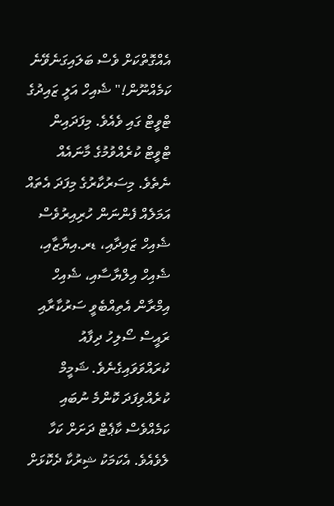އެއްގޮތްކަށް ވެސް ބަލައިގަނެވޭނެ ކަމެއްނޫން!" ޝެއިހް އަލީ ޒައިދުގެ ޓްވީޓް ގައި ވެއެވެ. މިފަދައިން ޓްވީޓް ކުރެއްވުމުގެ މާނައެއް ނެތެވެ. މިސަރުކާރުގެ މިފަދަ އެތައް އަމަލެއް ފެންނަން ހުރިއިރުވެސް ޝެއިހް ޒައިދާއި، ޑރ.އިޔާޒާއި، ޝެއިހް އިލްޔާސާއި، ޝެއިހް އިމްރާން އެތިއްބެވީ ސަރުކާރާއި ރައީސް ސޯލިހު ދިފާއު ކުރައްވަވައިގެނެވެ. ޝަމީމް ކުރެއްވިފަދަ ކޮންމެ ނުބައި ކަމެއްވެސް ކާޕެޓް ދަށަށް ކަހާ ލެވެއެވެ. އެކަމަކު ޝިރުކާ ދެކޮޅަށް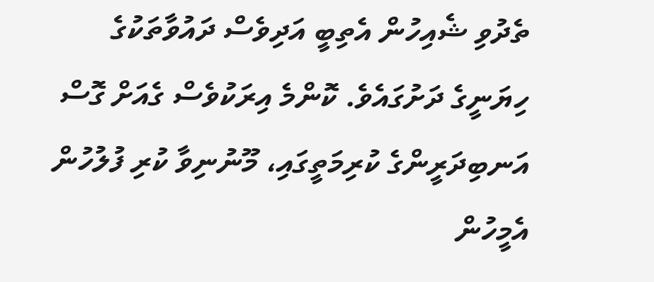ތެދުވި ޝެއިހުން އެތިބީ އަދިވެސް ދައުވާތަކުގެ ހިޔަނީގެ ދަށުގައެވެ. ކޮންމެ އިރަކުވެސް ގެއަށް ގޮސް އަނބިދަރީންގެ ކުރިމަތީގައި، މޫނުނިވާ ކުރި ފުލުހުން އެމީހުން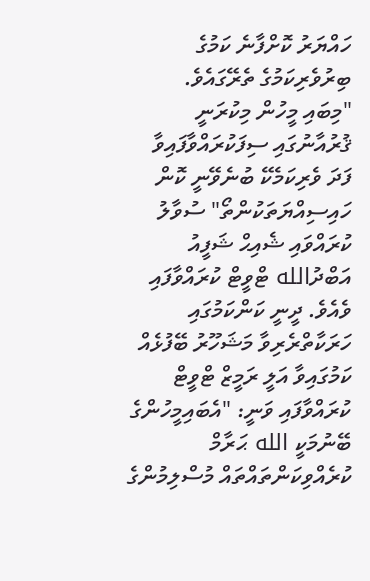ހައްޔަރު ކޮށްފާނެ ކަމުގެ ބިރުވެރިކަމުގެ ތެރޭގައެވެ.
"މިބައި މީހުން މިކުރަނީ ޤުރުއާނުގައި ސިފަކުރައްވާފައިވާ ފަދަ ވެރިކަމެކޭ ބުނެވޭނީ ކޮން ހައިސިއްޔަތަކުންތޯ" ސުވާލު ކުރައްވައި ޝެއިޙް ޝަފީއު އަބްދުالله ޓްވީޓް ކުރައްވާފައި ވެއެވެ. ދީނީ ކަންކަމުގައި ހަރަކާތްރެރިވާ މަޝަހޫރު ބޭފުޅެއް ކަމުގައިވާ އަލީ ރަމީޒް ޓްވީޓް ކުރައްވާފައި ވަނީ: "އެބައިމީހުންގެ ބޭނުމަކީ الله ޙަރާމް ކުރެއްވިކަންތައްތައް މުސްލިމުންގެ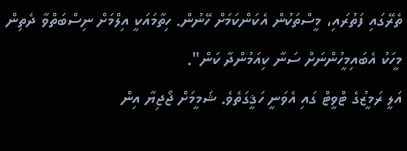ތެރޭގައި ފަތުރައި، މީސްތަކުން އެކަންކަމަށް ހޭނުން. ހިތާމައަކީ އިލްމަށް ނިސްބަތްވާ ދެތިން މީހަކު އެބައިމީހުންނަށް ސަނާ ކިއަމުންދާ ކަން".
އަލީ ރަމީޒުގެ ޓްވީޓް ގައި އެވަނީ ހަޤީގަތެވެ. ޝަމީމަށް ޖޯޖިޔާ އިން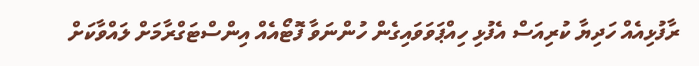ރާފުޅިއެއް ހަދިޔާ ކުރިއަސް އެފުޅި ހިއްޕަވަވައިގެން ހުންނަވާ ފޮޓޯއެއް އިންސްޓަގްރާމަށް ލައްވާކަށް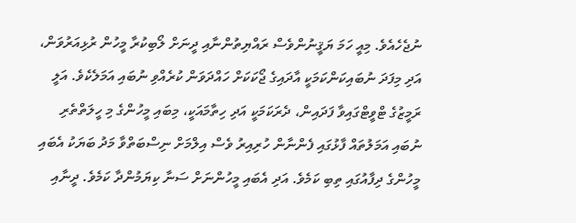ނުޖެހެއެވެ. މިއީ ހަމަ ޔަޤީނުންވެސް ރައްޔިތުންނާއި ދީނަށް ލޯބިކުރާ މީހުން ރުޅިއަރުވަން، އަދި މިފަދަ ނުބައިކަންކަމަކީ އާދައިގެ ޖޯކަކަށް ހައްދަވަން ކުރެއްވި ނުބައި އަމަލެކެވެ. އަލީ ރަމީޒުގެ ޓްވީޓްގައިވާ ފަދައިން، ދެރަކަމަކީ އަދި ހިތާމައަކީ، މިބައި މީހުންގެ މި ހީލަތްތެރި ނުބައި އަމަލުތައް ފާޅުގައި ފެންނާން ހުރިއިރު ވެސް އިލްމަށް ނިސްބަތްވާ މަދު ބަޔަކު އެބައި މީހުންގެ ދިފާއުގައި ތިބި ކަމެވެ. އަދި އެބައި މީހުންނަށް ސަނާ ކިޔަމުންދާ ކަމެވެ. ދީނާއި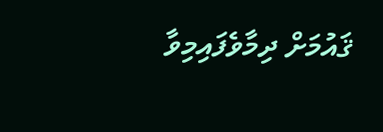ޤައުމަށް ދިމާވެފައިމިވާ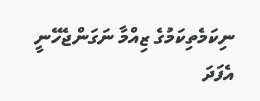ނިކަމެތިކަމުގެ ޒިއްމާ ނަގަންޖެހޭނީ އެފަދަ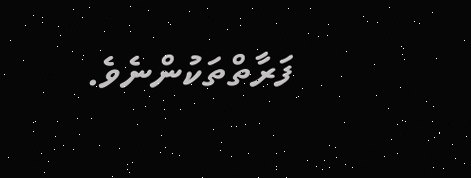ފަރާތްތަކުންނެވެ.